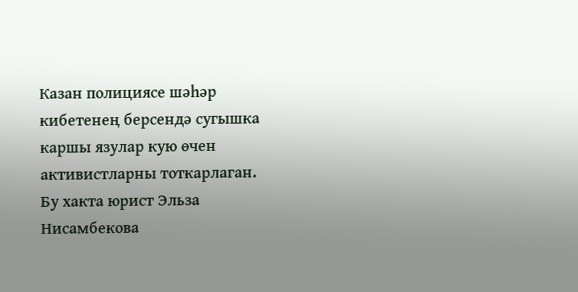Казан полициясе шәһәр кибетенең берсендә сугышка каршы язулар кую өчен активистларны тоткарлаган. Бу хакта юрист Эльза Нисамбекова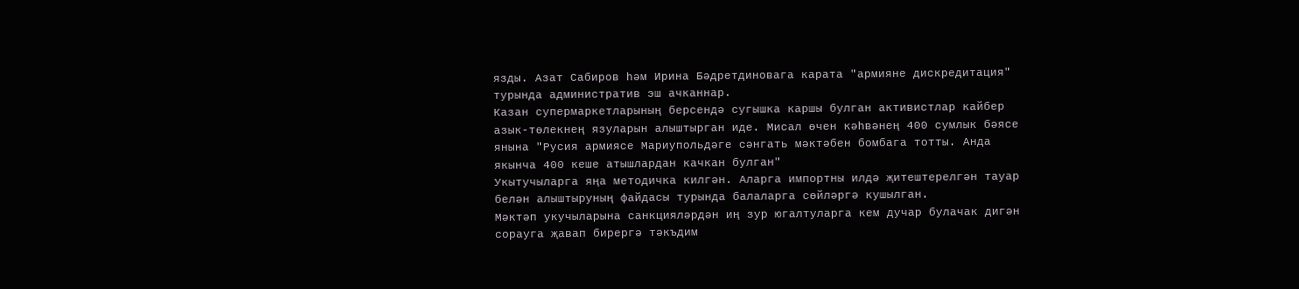язды. Азат Сабиров һәм Ирина Бәдретдиновага карата "армияне дискредитация" турында административ эш ачканнар.
Казан супермаркетларының берсендә сугышка каршы булган активистлар кайбер азык-төлекнең язуларын алыштырган иде. Мисал өчен кәһвәнең 400 сумлык бәясе янына "Русия армиясе Мариупольдәге сәнгать мәктәбен бомбага тотты. Анда якынча 400 кеше атышлардан качкан булган"
Укытучыларга яңа методичка килгән. Аларга импортны илдә җитештерелгән тауар белән алыштыруның файдасы турында балаларга сөйләргә кушылган.
Мәктәп укучыларына санкцияләрдән иң зур югалтуларга кем дучар булачак дигән сорауга җавап бирергә тәкъдим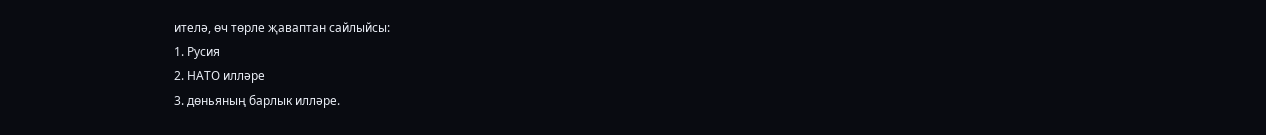ителә, өч төрле җаваптан сайлыйсы:
1. Русия
2. НАТО илләре
3. дөньяның барлык илләре.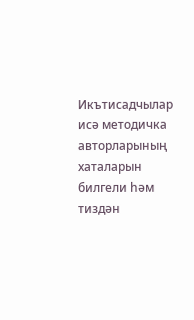Икътисадчылар исә методичка авторларының хаталарын билгели һәм тиздән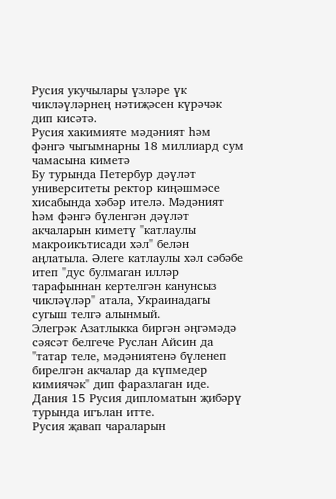Русия укучылары үзләре үк чикләүләрнең нәтиҗәсен күрәчәк дип кисәтә.
Русия хакимияте мәдәният һәм фәнгә чыгымнарны 18 миллиард сум чамасына киметә
Бу турында Петербур дәүләт университеты ректор киңәшмәсе хисабында хәбәр ителә. Мәдәният һәм фәнгә бүленгән дәүләт акчаларын киметү "катлаулы макроикътисади хәл" белән аңлатыла. Әлеге катлаулы хәл сәбәбе итеп "дус булмаган илләр тарафыннан кертелгән канунсыз чикләүләр" атала, Украинадагы сугыш телгә алынмый.
Элегрәк Азатлыкка биргән әңгәмәдә сәясәт белгече Руслан Айсин да "татар теле, мәдәниятенә бүленеп бирелгән акчалар да күпмедер кимиячәк" дип фаразлаган иде.
Дания 15 Русия дипломатын җибәрү турында игълан итте.
Русия җавап чараларын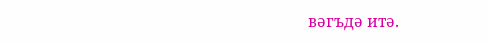вәгъдә итә.